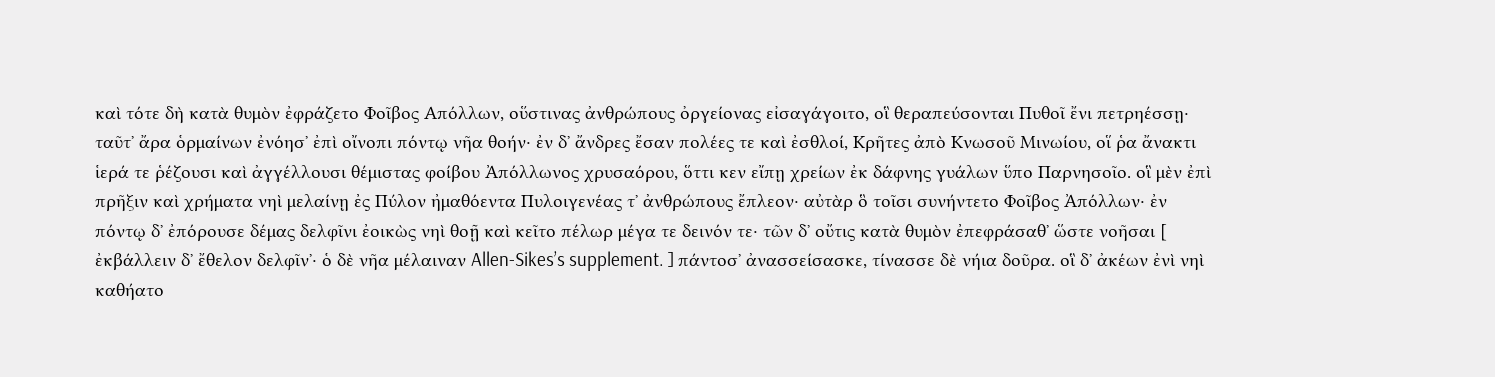καὶ τότε δὴ κατὰ θυμὸν ἐφράζετο Φοῖβος Απόλλων, οὕστινας ἀνθρώπους ὀργείονας εἰσαγάγοιτο, οἳ θεραπεύσονται Πυθοῖ ἔνι πετρηέσσῃ· ταῦτʼ ἄρα ὁρμαίνων ἐνόησʼ ἐπὶ οἴνοπι πόντῳ νῆα θοήν· ἐν δʼ ἄνδρες ἔσαν πολέες τε καὶ ἐσθλοί, Κρῆτες ἀπὸ Κνωσοῦ Μινωίου, οἵ ῥα ἄνακτι ἱερά τε ῥέζουσι καὶ ἀγγέλλουσι θέμιστας φοίβου Ἀπόλλωνος χρυσαόρου, ὅττι κεν εἴπῃ χρείων ἐκ δάφνης γυάλων ὕπο Παρνησοῖο. οἳ μὲν ἐπὶ πρῆξιν καὶ χρήματα νηὶ μελαίνῃ ἐς Πύλον ἠμαθόεντα Πυλοιγενέας τʼ ἀνθρώπους ἔπλεον· αὐτὰρ ὃ τοῖσι συνήντετο Φοῖβος Ἀπόλλων· ἐν πόντῳ δʼ ἐπόρουσε δέμας δελφῖνι ἐοικὼς νηὶ θοῇ καὶ κεῖτο πέλωρ μέγα τε δεινόν τε· τῶν δʼ οὔτις κατὰ θυμὸν ἐπεφράσαθʼ ὥστε νοῆσαι [ ἐκβάλλειν δʼ ἔθελον δελφῖνʼ· ὁ δὲ νῆα μέλαιναν Allen-Sikes’s supplement. ] πάντοσʼ ἀνασσείσασκε, τίνασσε δὲ νήια δοῦρα. οἳ δʼ ἀκέων ἐνὶ νηὶ καθήατο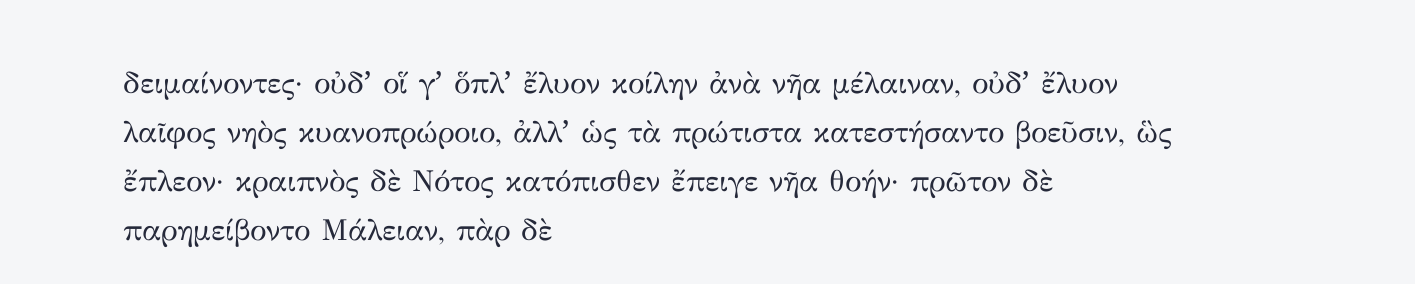δειμαίνοντες· οὐδʼ οἵ γʼ ὅπλʼ ἔλυον κοίλην ἀνὰ νῆα μέλαιναν, οὐδʼ ἔλυον λαῖφος νηὸς κυανοπρώροιο, ἀλλʼ ὡς τὰ πρώτιστα κατεστήσαντο βοεῦσιν, ὣς ἔπλεον· κραιπνὸς δὲ Νότος κατόπισθεν ἔπειγε νῆα θοήν· πρῶτον δὲ παρημείβοντο Μάλειαν, πὰρ δὲ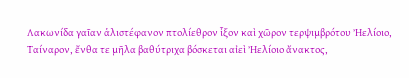Λακωνίδα γαῖαν ἁλιστέφανον πτολίεθρον ἷξον καὶ χῶρον τερψιμβρότου Ἠελίοιο, Ταίναρον, ἔνθα τε μῆλα βαθύτριχα βόσκεται αἰεὶ Ἠελίοιο ἄνακτος,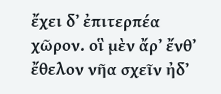ἔχει δʼ ἐπιτερπέα χῶρον. οἳ μὲν ἄρʼ ἔνθʼ ἔθελον νῆα σχεῖν ἠδʼ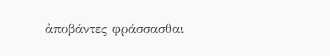ἀποβάντες φράσσασθαι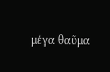μέγα θαῦμα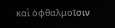καὶ ὀφθαλμοῖσιν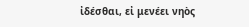ἰδέσθαι, εἰ μενέει νηὸς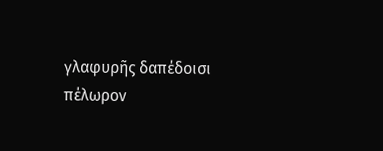γλαφυρῆς δαπέδοισι πέλωρον